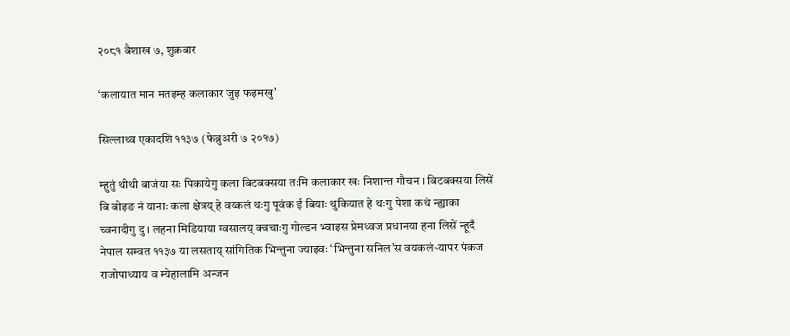२०८१ बैशाख ७, शुक्रबार

‘कलायात मान मतइम्ह कलाकार जुइ फइमखु’

सिल्लाथ्व एकादशि ११३७ (फेब्रुअरी ७ २०१७)

म्हुतुं थीथी बाजंया सः पिकायेगु कला बिटबक्सया तःमि कलाकार खः निशान्त गौचन । बिटबक्सया लिसें बि बोइङ नं यानाः कला क्षेत्रय् हे वय्कलं थःगु पूवंक ई बियाः थुकियात हे थःगु पेशा कथं न्ह्याका च्वनादीगु दु । लहना मिडियाया ग्वसालय् क्वचाःगु गोल्डन भ्वाइस प्रेमध्वज प्रधानया हना लिसें न्हूदँ नेपाल सम्वत ११३७ या लसताय् सांगितिक भिन्तुना ज्याझ्वः ‘भिन्तुना सनिल’स वयकलं ˞यापर पंकज राजोपाध्याय व म्येहालामि अन्जन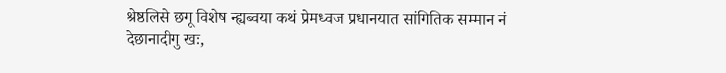श्रेष्ठलिसे छगू विशेष न्ह्यब्वया कथं प्रेमध्वज प्रधानयात सांगितिक सम्मान नं देछानादीगु खः,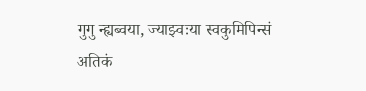गुगु न्ह्यब्वया, ज्याझ्वःया स्वकुमिपिन्सं अतिकं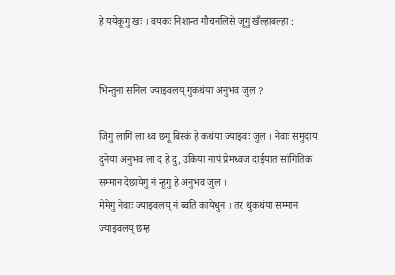हे ययेकूगु खः । वयकः निशान्त गौचनलिसे जूगु खँल्हाबल्हा :


भिन्तुना सनिल ज्याझ्वलय् गुकथंया अनुभव जुल ?

जिगु लागिं ला थ्व छगू बिस्कं हे कथंया ज्याझ्वः जुल । नेवाः समुदाय दुनेया अनुभव ला द हे दु, उकिया नापं प्रेमध्वज दाईयात सांगितिक सम्मान देछायेगु नं न्हूगु हे अनुभव जुल ।
मेमेगु नेवाः ज्याझ्वलय् नं ब्वति कायेधुन । तर थुकथंया सम्मान ज्याझ्वलय् छम्ह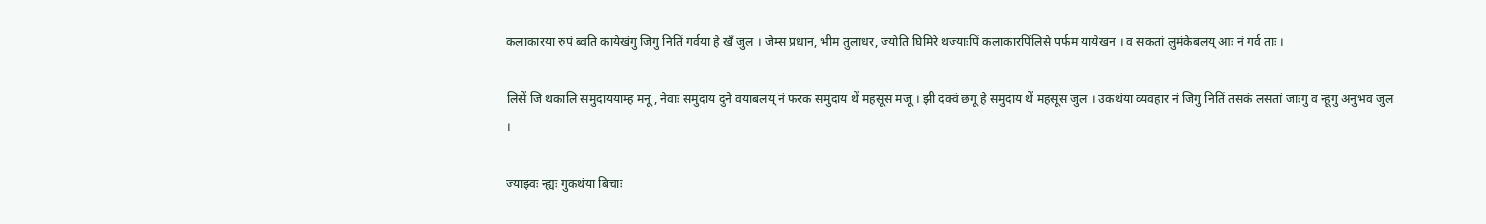कलाकारया रुपं ब्वति कायेखंगु जिगु नितिं गर्वया हे खँ जुल । जेम्स प्रधान, भीम तुलाधर, ज्योति घिमिरे थज्याःपिं कलाकारपिंलिसे पर्फम यायेखन । व सकतां लुमंकेबलय् आः नं गर्व ताः ।

लिसें जि थकालि समुदाययाम्ह मनू, नेवाः समुदाय दुने वयाबलय् नं फरक समुदाय थें महसूस मजू । झी दक्वं छगू हे समुदाय थें महसूस जुल । उकथंया व्यवहार नं जिगु नितिं तसकं लसतां जाःगु व न्हूगु अनुभव जुल ।

ज्याझ्वः न्ह्यः गुकथंया बिचाः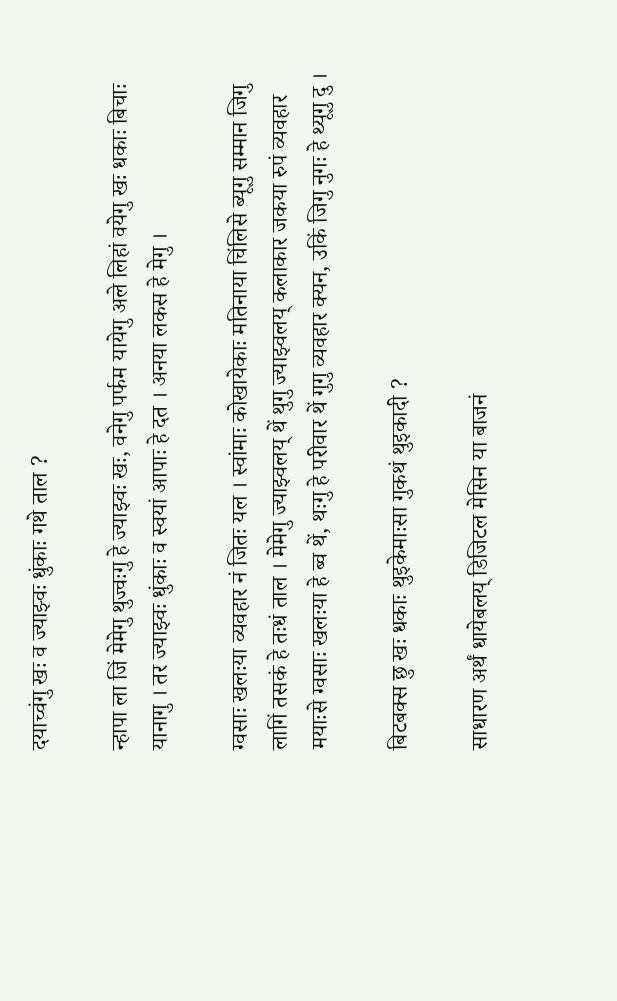दयाच्वंगु खः व ज्याझ्वः धुंकाः गथे ताल ?

न्हापा ला जिं मेमेगु थुज्वःगु हे ज्याझ्वः खः, वनेगु पर्फम यायेगु अले लिहां वयेगु खः धकाः बिचाः यानागु । तर ज्याझ्वः धुंकाः व स्वयां आपाः हे दत । अनया लकस हे मेगु ।

ग्वसाः खलःया व्यवहार नं जितः यल । स्वांमाः कोखायेकाः मतिनाया चिंलिसे ब्यूगु सम्मान जिगु लागिं तसकं हे तःधं ताल । मेमेगु ज्याझ्वलय् थें थुगु ज्याझ्वलय् कलाकार जकया रुपं व्यवहार मयाःसे ग्वसाः खलःया हे ब्व थें, थःगु हे परीवार थें गुगु व्यवहार क्यन, उकिं जिगु नुगः हे थ्यूगु दु ।

बिटबक्स छु खः धकाः थुइकेमाःसा गुकथं थुइकादी ?

साधारण अर्थं धायेबलय् डिजिटल मेसिन या बाजनं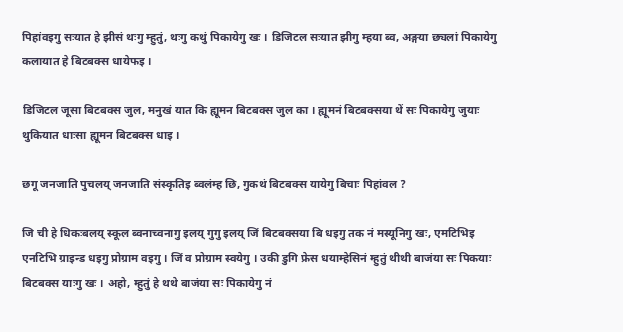पिहांवइगु सःयात हे झीसं थःगु म्हुतुं, थःगु कथुं पिकायेगु खः । डिजिटल सःयात झीगु म्हया ब्व, अङ्गया छ्यलां पिकायेगु कलायात हे बिटबक्स धायेफइ ।

डिजिटल जूसा बिटबक्स जुल, मनुखं यात कि ह्यूमन बिटबक्स जुल का । ह्यूमनं बिटबक्सया थें सः पिकायेगु जुयाः थुकियात धाःसा ह्यूमन बिटबक्स धाइ ।

छगू जनजाति पुचलय् जनजाति संस्कृतिइ ब्वलंम्ह छि, गुकथं बिटबक्स यायेगु बिचाः पिहांवल ?

जि ची हे धिकःबलय् स्कूल ब्वनाच्वनागु इलय् गुगु इलय् जिं बिटबक्सया बि धइगु तक नं मस्यूनिगु खः, एमटिभिइ एनटिभि ग्राइन्ड धइगु प्रोग्राम वइगु । जिं व प्रोग्राम स्वयेगु । उकी डुगि फ्रेस धयाम्हेसिनं म्हुतुं थीथी बाजंया सः पिकयाः बिटबक्स याःगु खः । अहो, म्हुतुं हे थथे बाजंया सः पिकायेगु नं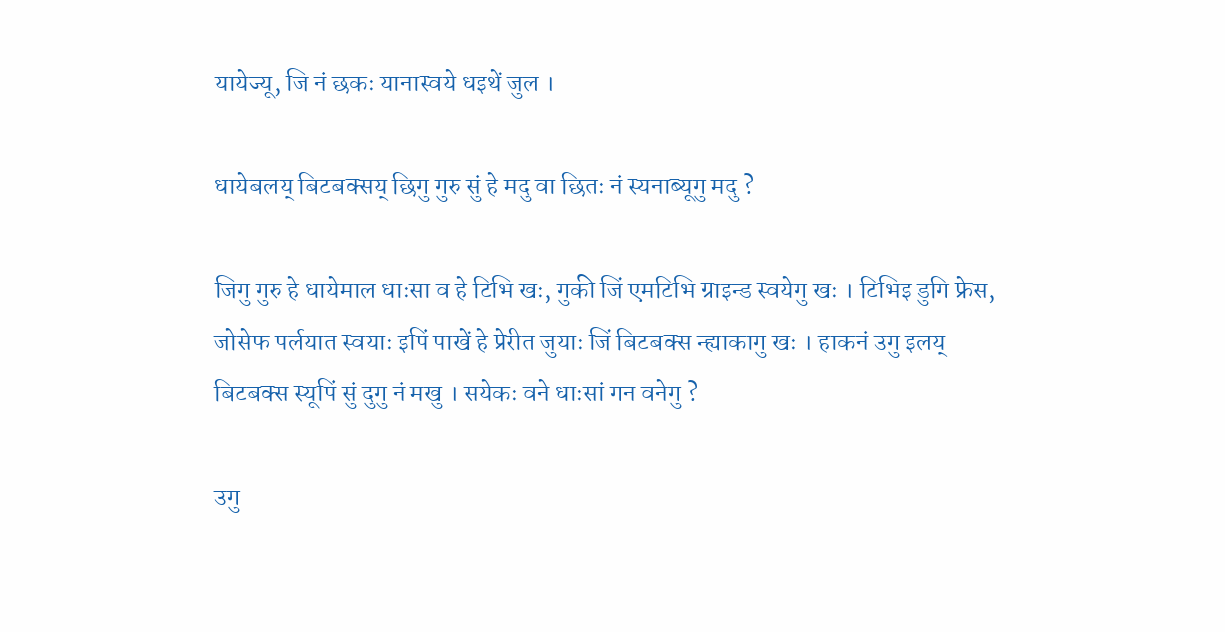यायेज्यू, जि नं छकः यानास्वये धइथें जुल ।

धायेबलय् बिटबक्सय् छिगु गुरु सुं हे मदु वा छितः नं स्यनाब्यूगु मदु ?

जिगु गुरु हे धायेमाल धाःसा व हे टिभि खः, गुकी जिं एमटिभि ग्राइन्ड स्वयेगु खः । टिभिइ डुगि फ्रेस, जोसेफ पर्लयात स्वयाः इपिं पाखें हे प्रेरीत जुयाः जिं बिटबक्स न्ह्याकागु खः । हाकनं उगु इलय् बिटबक्स स्यूपिं सुं दुगु नं मखु । सयेकः वने धाःसां गन वनेगु ?

उगु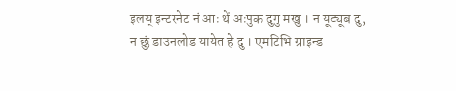इलय् इन्टरनेट नं आः थें अःपुक दुगु मखु । न यूट्यूब दु, न छुं डाउनलोड यायेत हे दु । एमटिभि ग्राइन्ड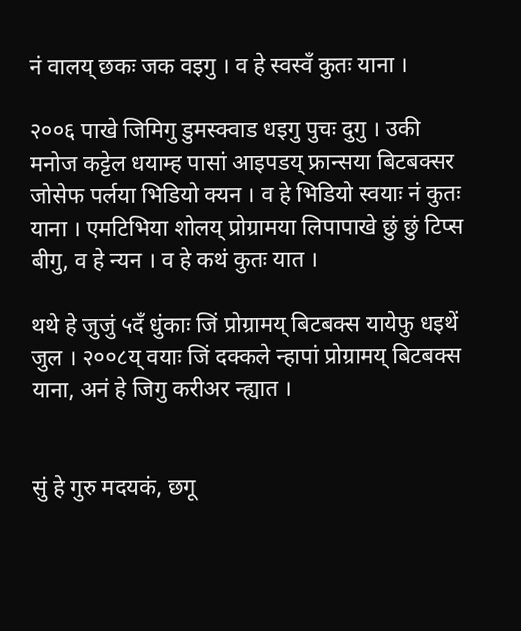नं वालय् छकः जक वइगु । व हे स्वस्वँ कुतः याना ।

२००६ पाखे जिमिगु डुमस्क्वाड धइगु पुचः दुगु । उकी मनोज कट्टेल धयाम्ह पासां आइपडय् फ्रान्सया बिटबक्सर जोसेफ पर्लया भिडियो क्यन । व हे भिडियो स्वयाः नं कुतः याना । एमटिभिया शोलय् प्रोग्रामया लिपापाखे छुं छुं टिप्स बीगु, व हे न्यन । व हे कथं कुतः यात ।

थथे हे जुजुं ५दँ धुंकाः जिं प्रोग्रामय् बिटबक्स यायेफु धइथें जुल । २००८य् वयाः जिं दक्कले न्हापां प्रोग्रामय् बिटबक्स याना, अनं हे जिगु करीअर न्ह्यात ।


सुं हे गुरु मदयकं, छगू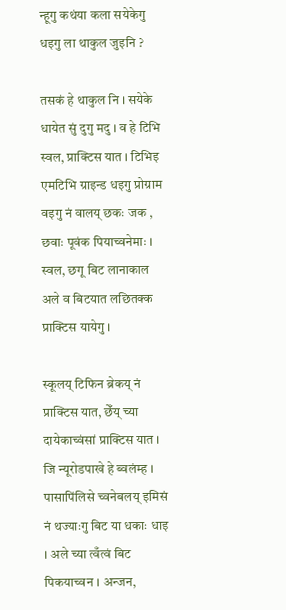न्हूगु कथंया कला सयेकेगु धइगु ला थाकुल जुइनि ?

तसकं हे थाकुल नि । सयेके धायेत सुं दुगु मदु । व हे टिभि स्वल, प्राक्टिस यात । टिभिइ एमटिभि ग्राइन्ड धइगु प्रोग्राम वइगु नं वालय् छकः जक , छवाः पूवंक पियाच्वनेमाः । स्वल, छगू बिट लानाकाल अले व बिटयात लछितक्क प्राक्टिस यायेगु ।

स्कूलय् टिफिन ब्रेकय् नं प्राक्टिस यात, छेँय् च्या दायेकाच्वंसां प्राक्टिस यात । जि न्यूरोडपाखे हे ब्वलंम्ह । पासापिंलिसे च्वनेबलय् इमिसं नं थज्याःगु बिट या धकाः धाइ । अले च्या त्वँत्वं बिट पिकयाच्वन । अन्जन,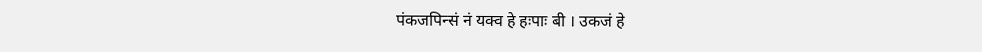पंकजपिन्सं नं यक्व हे हःपाः बी । उकजं हे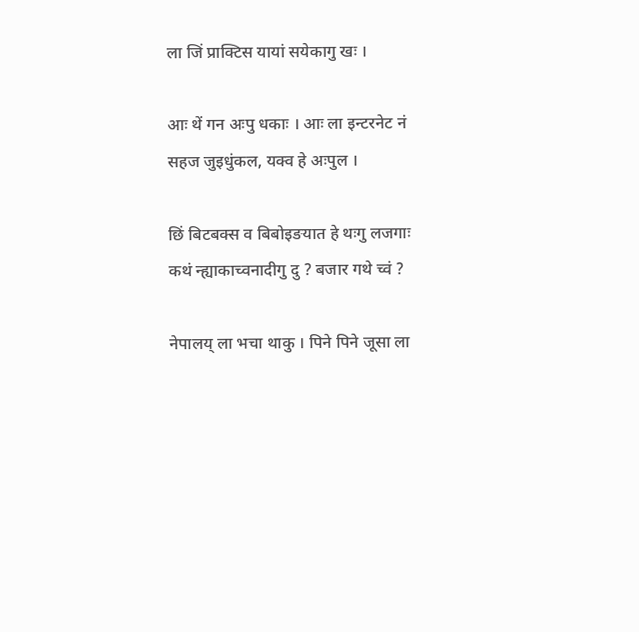ला जिं प्राक्टिस यायां सयेकागु खः ।

आः थें गन अःपु धकाः । आः ला इन्टरनेट नं सहज जुइधुंकल, यक्व हे अःपुल ।

छिं बिटबक्स व बिबोइङयात हे थःगु लजगाः कथं न्ह्याकाच्वनादीगु दु ? बजार गथे च्वं ?

नेपालय् ला भचा थाकु । पिने पिने जूसा ला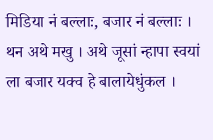मिडिया नं बल्लाः, बजार नं बल्लाः । थन अथे मखु । अथे जूसां न्हापा स्वयां ला बजार यक्व हे बालायेधुंकल ।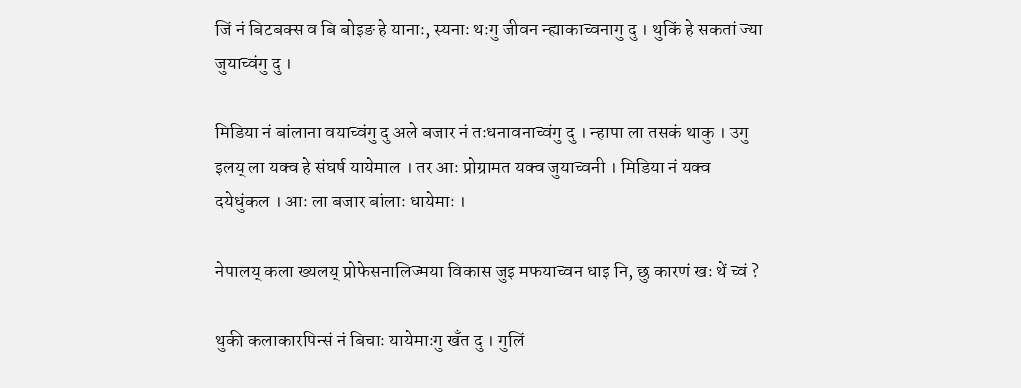जिं नं बिटबक्स व बि बोइङ हे यानाः, स्यनाः थःगु जीवन न्ह्याकाच्वनागु दु । थुकिं हे सकतां ज्या जुयाच्वंगु दु ।

मिडिया नं बांलाना वयाच्वंगु दु अले बजार नं तःधनावनाच्वंगु दु । न्हापा ला तसकं थाकु । उगु इलय् ला यक्व हे संघर्ष यायेमाल । तर आः प्रोग्रामत यक्व जुयाच्वनी । मिडिया नं यक्व दयेधुंकल । आः ला बजार बांलाः धायेमाः ।

नेपालय् कला ख्यलय् प्रोफेसनालिज्मया विकास जुइ मफयाच्वन धाइ नि, छु कारणं खः थें च्वं ?

थुकी कलाकारपिन्सं नं बिचाः यायेमाःगु खँत दु । गुलिं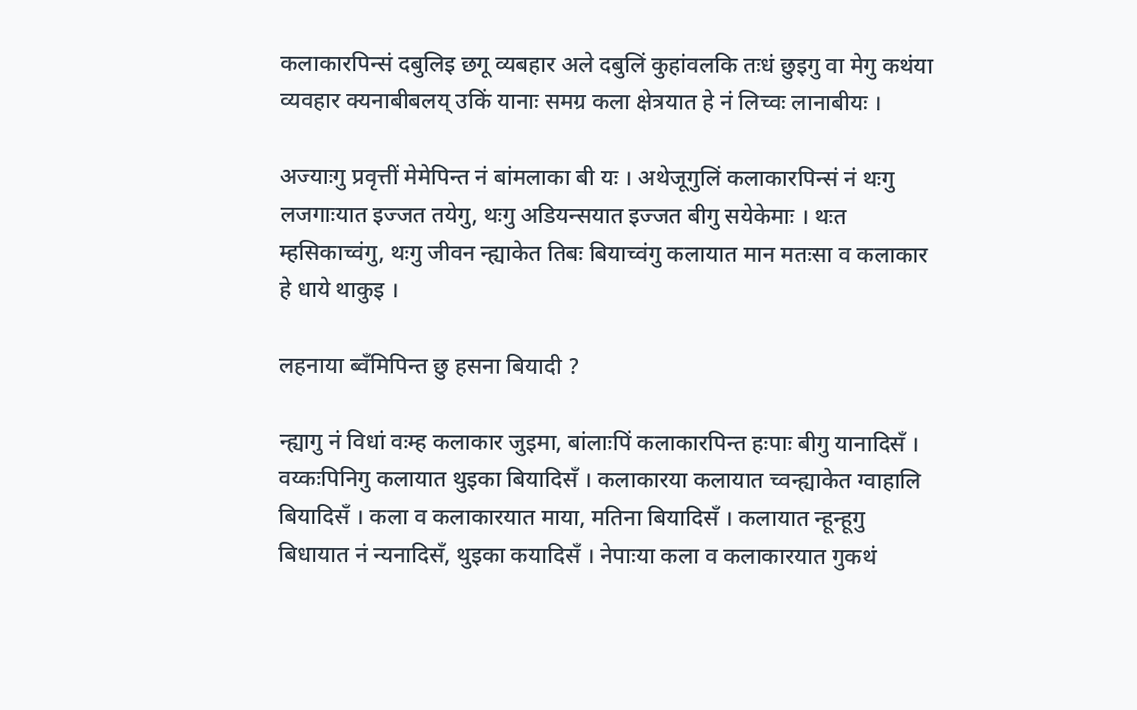कलाकारपिन्सं दबुलिइ छगू व्यबहार अले दबुलिं कुहांवलकि तःधं छुइगु वा मेगु कथंया व्यवहार क्यनाबीबलय् उकिं यानाः समग्र कला क्षेत्रयात हे नं लिच्वः लानाबीयः ।

अज्याःगु प्रवृत्तीं मेमेपिन्त नं बांमलाका बी यः । अथेजूगुलिं कलाकारपिन्सं नं थःगु लजगाःयात इज्जत तयेगु, थःगु अडियन्सयात इज्जत बीगु सयेकेमाः । थःत म्हसिकाच्वंगु, थःगु जीवन न्ह्याकेत तिबः बियाच्वंगु कलायात मान मतःसा व कलाकार हे धाये थाकुइ ।

लहनाया ब्वँमिपिन्त छु हसना बियादी ?

न्ह्यागु नं विधां वःम्ह कलाकार जुइमा, बांलाःपिं कलाकारपिन्त हःपाः बीगु यानादिसँ । वय्कःपिनिगु कलायात थुइका बियादिसँ । कलाकारया कलायात च्वन्ह्याकेत ग्वाहालि बियादिसँ । कला व कलाकारयात माया, मतिना बियादिसँ । कलायात न्हून्हूगु बिधायात नं न्यनादिसँ, थुइका कयादिसँ । नेपाःया कला व कलाकारयात गुकथं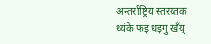अन्तर्राष्ट्रिय स्तरय्तक थ्यंके फइ धइगु खँय्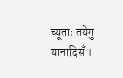च्यूताः तयेगु यानादिसँ ।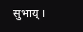सुभाय् ।